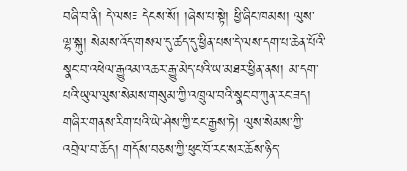བཞི་བ་ནི། དེ་ལས༴ དེངས་སོ། །ཞེས་པ་སྟེ། ཕྱི་ཞིང་ཁམས། ལུས་ལྷ་སྐུ། སེམས་འོད་གསལ་དུ་ཚད་དུ་ཕྱིན་པས་དེ་ལས་དག་པ་ཆེན་པོའི་སྣང་བ་འཕེལ་རྒྱུའམ་འཆར་རྒྱུ་མེད་པའི་ཡ་མཐར་ཕྱིན་ནས། མ་དག་པའི་ཡུལ་ལུས་སེམས་གསུམ་ཀྱི་འཁྲུལ་བའི་སྣང་བ་ཀུན་རང་ཟད། གཞིར་གནས་རིག་པའི་ཡེ་ཤེས་ཀྱི་ངང་རྒྱས་ཏེ། ལུས་སེམས་ཀྱི་འབྲེལ་བ་ཆོད། གདོས་བཅས་ཀྱི་ཕུང་བོ་རང་སར་ཆོས་ཉིད་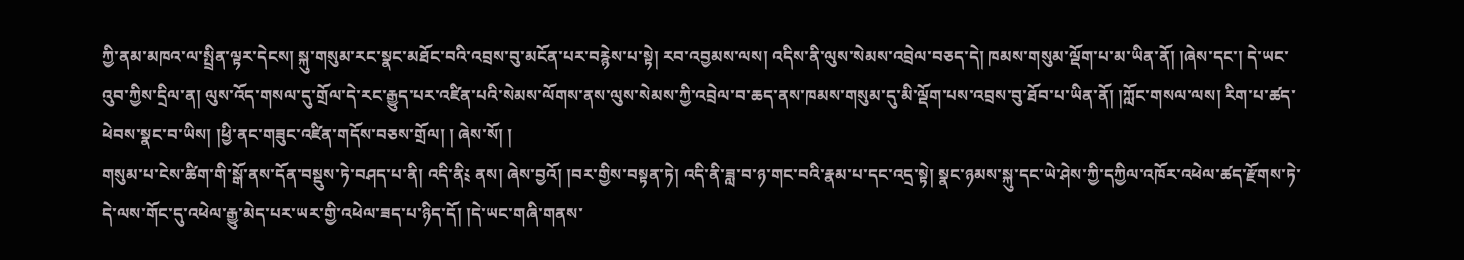ཀྱི་ནམ་མཁའ་ལ་སྤྲིན་ལྟར་དེངས། སྐུ་གསུམ་རང་སྣང་མཐོང་བའི་འབྲས་བུ་མངོན་པར་བརྙེས་པ་སྟེ། རབ་འབྱམས་ལས། འདིས་ནི་ལུས་སེམས་འབྲེལ་བཅད་དེ། ཁམས་གསུམ་ལྡོག་པ་མ་ཡིན་ནོ། །ཞེས་དང་། དེ་ཡང་འུབ་ཀྱིས་དྲིལ་ན། ལུས་འོད་གསལ་དུ་གྲོལ་དེ་རང་རྒྱུད་པར་འཛིན་པའི་སེམས་ལོགས་ནས་ལུས་སེམས་ཀྱི་འབྲེལ་བ་ཆད་ནས་ཁམས་གསུམ་དུ་མི་ལྡོག་པས་འབྲས་བུ་ཐོབ་པ་ཡིན་ནོ། །ཀློང་གསལ་ལས། རིག་པ་ཚད་ཕེབས་སྣང་བ་ཡིས། །ཕྱི་ནང་གཟུང་འཛིན་གདོས་བཅས་གྲོལ། ། ཞེས་སོ། །
གསུམ་པ་ངེས་ཚིག་གི་སྒོ་ནས་དོན་བསྡུས་ཏེ་བཤད་པ་ནི། འདི་ནི༴ ནས། ཞེས་བྱའོ། །བར་གྱིས་བསྟན་ཏེ། འདི་ནི་ཟླ་བ་ཉ་གང་བའི་རྣམ་པ་དང་འདྲ་སྟེ། སྣང་ཉམས་སྐུ་དང་ཡེ་ཤེས་ཀྱི་དཀྱིལ་འཁོར་འཕེལ་ཚད་རྫོགས་ཏེ་དེ་ལས་གོང་དུ་འཕེལ་རྒྱུ་མེད་པར་ཡར་གྱི་འཕེལ་ཟད་པ་ཉིད་དོ། །དེ་ཡང་གཞི་གནས་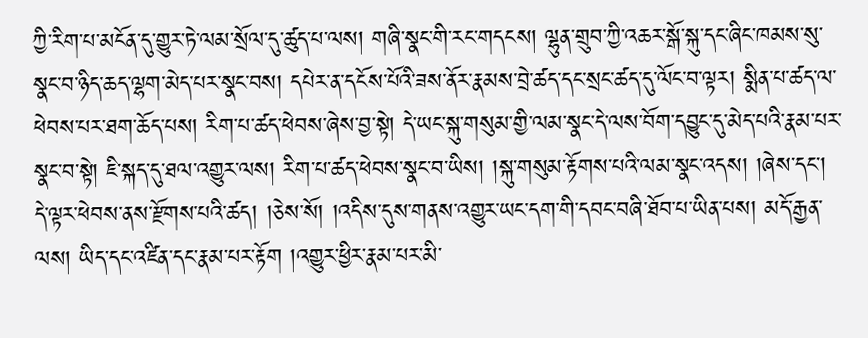ཀྱི་རིག་པ་མངོན་དུ་གྱུར་ཏེ་ལམ་སྲོལ་དུ་ཚུད་པ་ལས། གཞི་སྣང་གི་རང་གདངས། ལྷུན་གྲུབ་ཀྱི་འཆར་སྒོ་སྐུ་དང་ཞིང་ཁམས་སུ་སྣང་བ་ཉིད་ཆད་ལྷག་མེད་པར་སྣང་བས། དཔེར་ན་དངོས་པོའི་ཟས་ནོར་རྣམས་བྲེ་ཚད་དང་སྲང་ཚད་དུ་ལོང་བ་ལྟར། སྨིན་པ་ཚད་ལ་ཕེབས་པར་ཐག་ཆོད་པས། རིག་པ་ཚད་ཕེབས་ཞེས་བྱ་སྟེ། དེ་ཡང་སྐུ་གསུམ་གྱི་ལམ་སྣང་དེ་ལས་བོག་དབྱུང་དུ་མེད་པའི་རྣམ་པར་སྣང་བ་སྟེ། ཇི་སྐད་དུ་ཐལ་འགྱུར་ལས། རིག་པ་ཚད་ཕེབས་སྣང་བ་ཡིས། །སྐུ་གསུམ་རྟོགས་པའི་ལམ་སྣང་འདས། །ཞེས་དང་། དེ་ལྟར་ཕེབས་ནས་རྫོགས་པའི་ཚད། །ཅེས་སོ། །འདིས་དུས་གནས་འགྱུར་ཡང་དག་གི་དབང་བཞི་ཐོབ་པ་ཡིན་པས། མདོ་རྒྱན་ལས། ཡིད་དང་འཛིན་དང་རྣམ་པར་རྟོག །འགྱུར་ཕྱིར་རྣམ་པར་མི་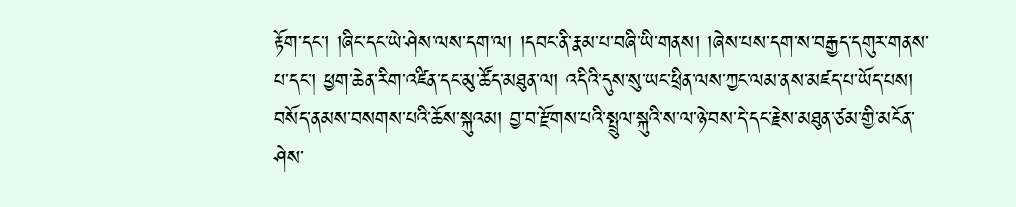རྟོག་དང་། །ཞིང་དང་ཡེ་ཤེས་ལས་དག་ལ། །དབང་ནི་རྣམ་པ་བཞི་ཡི་གནས། །ཞེས་པས་དག་ས་བརྒྱད་དགུར་གནས་པ་དང་། ཕྱག་ཆེན་རིག་འཛིན་དང་མུ་ཚོད་མཐུན་ལ། འདིའི་དུས་སུ་ཡང་ཕྲིན་ལས་ཀྱང་ལམ་ནས་མཛད་པ་ཡོད་པས། བསོད་ནམས་བསགས་པའི་ཆོས་སྐུའམ། བྱ་བ་རྫོགས་པའི་སྤྲུལ་སྐུའི་ས་ལ་ཉེ་བས་དེ་དང་རྗེས་མཐུན་ཙམ་གྱི་མངོན་ཤེས་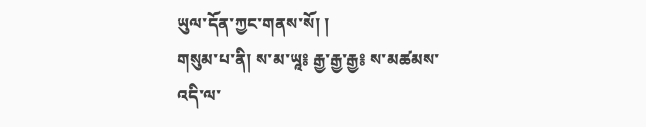ཡུལ་དོན་ཀྱང་གནས་སོ། །
གསུམ་པ་ནི། ས་མ་ཡཱ༔ རྒྱ་རྒྱ་རྒྱ༔ ས་མཚམས་འདི་ལ་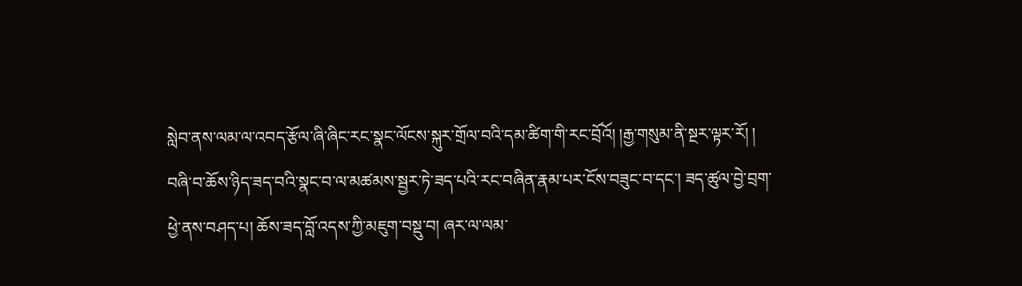སླེབ་ནས་ལམ་ལ་འབད་རྩོལ་ཞི་ཞིང་རང་སྣང་ལོངས་སྐུར་གྲོལ་བའི་དམ་ཚིག་གི་རང་བྲོའོ། །རྒྱ་གསུམ་ནི་སྔར་ལྟར་རོ། །
བཞི་བ་ཆོས་ཉིད་ཟད་བའི་སྣང་བ་ལ་མཚམས་སྦྱར་ཏེ་ཟད་པའི་རང་བཞིན་རྣམ་པར་ངོས་བཟུང་བ་དང་། ཟད་ཚུལ་བྱེ་བྲག་ཕྱེ་ནས་བཤད་པ། ཆོས་ཟད་བློ་འདས་ཀྱི་མཇུག་བསྡུ་བ། ཞར་ལ་ལམ་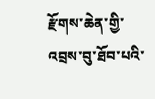རྫོགས་ཆེན་གྱི་འབྲས་བུ་ཐོབ་པའི་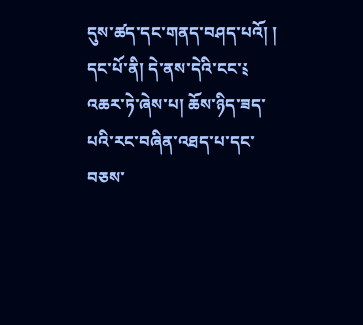དུས་ཚད་དང་གནད་བཤད་པའོ། །
དང་པོ་ནི། དེ་ནས་དེའི་ངང་༴ འཆར་ཏེ་ཞེས་པ། ཆོས་ཉིད་ཟད་པའི་རང་བཞིན་འཐད་པ་དང་བཅས་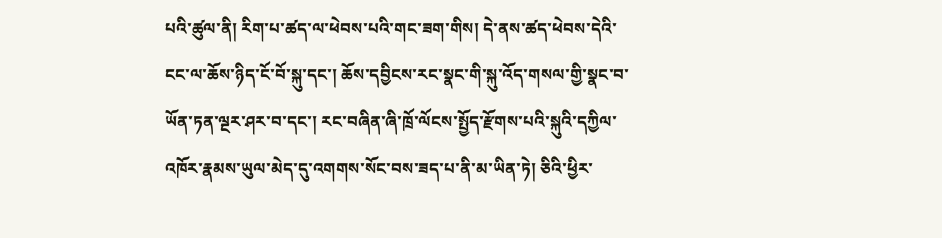པའི་ཚུལ་ནི། རིག་པ་ཚད་ལ་ཕེབས་པའི་གང་ཟག་གིས། དེ་ནས་ཚད་ཕེབས་དེའི་ངང་ལ་ཆོས་ཉིད་ངོ་བོ་སྐུ་དང་། ཆོས་དབྱིངས་རང་སྣང་གི་སྐུ་འོད་གསལ་གྱི་སྣང་བ་ཡོན་ཏན་ལྔར་ཤར་བ་དང་། རང་བཞིན་ཞི་ཁྲོ་ལོངས་སྤྱོད་རྫོགས་པའི་སྐུའི་དཀྱིལ་འཁོར་རྣམས་ཡུལ་མེད་དུ་འགགས་སོང་བས་ཟད་པ་ནི་མ་ཡིན་ཏེ། ཅིའི་ཕྱིར་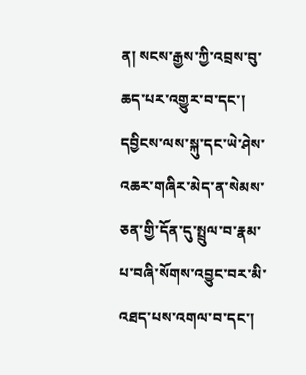ན། སངས་རྒྱས་ཀྱི་འབྲས་བུ་ཆད་པར་འགྱུར་བ་དང་། དབྱིངས་ལས་སྐུ་དང་ཡེ་ཤེས་འཆར་གཞིར་མེད་ན་སེམས་ཅན་གྱི་དོན་དུ་སྤྲུལ་བ་རྣམ་པ་བཞི་སོགས་འབྱུང་བར་མི་འཐད་པས་འགལ་བ་དང་།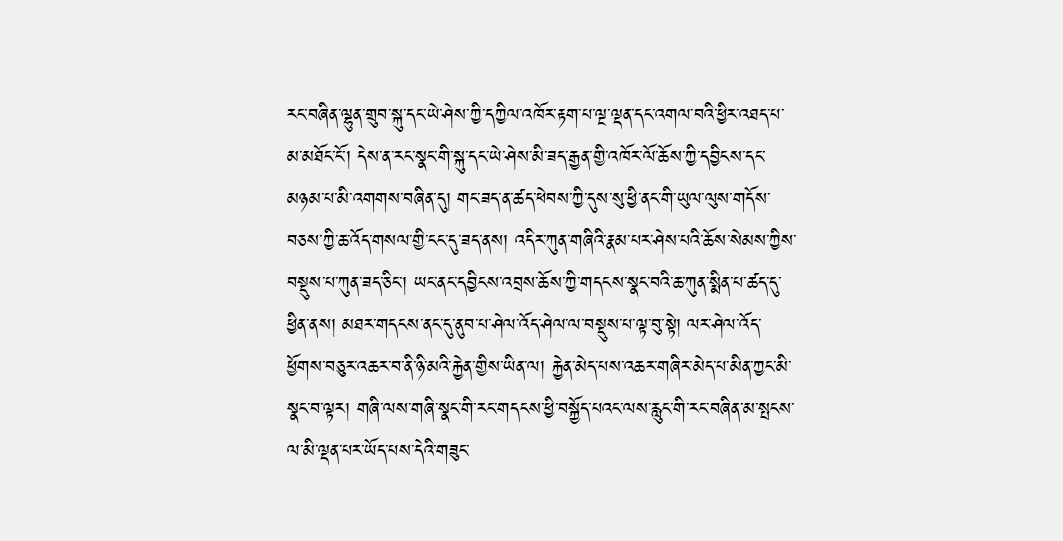རང་བཞིན་ལྷུན་གྲུབ་སྐུ་དང་ཡེ་ཤེས་ཀྱི་དཀྱིལ་འཁོར་རྟག་པ་ལྔ་ལྡན་དང་འགལ་བའི་ཕྱིར་འཐད་པ་མ་མཐོང་ངོ་། དེས་ན་རང་སྣང་གི་སྐུ་དང་ཡེ་ཤེས་མི་ཟད་རྒྱན་གྱི་འཁོར་ལོ་ཆོས་ཀྱི་དབྱིངས་དང་མཉམ་པ་མི་འགགས་བཞིན་དུ། གང་ཟད་ན་ཚད་ཕེབས་ཀྱི་དུས་སུ་ཕྱི་ནང་གི་ཡུལ་ལུས་གདོས་བཅས་ཀྱི་ཆ་འོད་གསལ་གྱི་ངང་དུ་ཟད་ནས། འདིར་ཀུན་གཞིའི་རྣམ་པར་ཤེས་པའི་ཆོས་སེམས་ཀྱིས་བསྡུས་པ་ཀུན་ཟད་ཅིང་། ཡང་ནང་དབྱིངས་འབྲས་ཆོས་ཀྱི་གདངས་སྣང་བའི་ཆ་ཀུན་སྨིན་པ་ཚད་དུ་ཕྱིན་ནས། མཐར་གདངས་ནང་དུ་ནུབ་པ་ཤེལ་འོད་ཤེལ་ལ་བསྡུས་པ་ལྟ་བུ་སྟེ། ལར་ཤེལ་འོད་ཕྱོགས་བཅུར་འཆར་བ་ནི་ཉི་མའི་རྐྱེན་གྱིས་ཡིན་ལ། རྐྱེན་མེད་པས་འཆར་གཞིར་མེད་པ་མིན་ཀྱང་མི་སྣང་བ་ལྟར། གཞི་ལས་གཞི་སྣང་གི་རང་གདངས་ཕྱི་བསྐྱོད་པའང་ལས་རླུང་གི་རང་བཞིན་མ་སྤངས་ལ་མི་ལྡན་པར་ཡོད་པས་དེའི་གཟུང་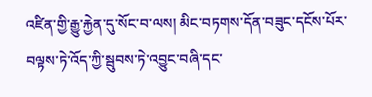འཛིན་གྱི་རྒྱུ་རྐྱེན་དུ་སོང་བ་ལས། མིང་བཏགས་དོན་བཟུང་དངོས་པོར་བལྟས་ཏེ་འོད་ཀྱི་སྦུབས་ཏེ་འབྱུང་བཞི་དང་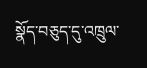སྣོད་བཅུད་དུ་འཁྲུལ་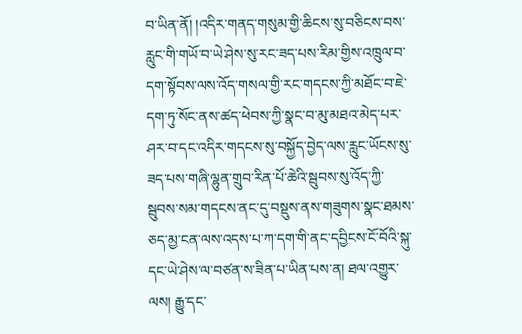བ་ཡིན་ནོ། །འདིར་གནད་གསུམ་གྱི་ཆིངས་སུ་བཅིངས་བས་རླུང་གི་གཡོ་བ་ཡེ་ཤེས་སུ་རང་ཟད་པས་རིམ་གྱིས་འཁྲུལ་བ་དག་སྟོབས་ལས་འོད་གསལ་གྱི་རང་གདངས་ཀྱི་མཐོང་བ་ཇེ་དག་ཏུ་སོང་ནས་ཚད་ཕེབས་ཀྱི་སྣང་བ་མུ་མཐའ་མེད་པར་ཤར་བ་དང་འདིར་གདངས་སུ་བསྐྱོད་བྱེད་ལས་རླུང་ཡོངས་སུ་ཟད་པས་གཞི་ལྷུན་གྲུབ་རིན་པོ་ཆེའི་སྦུབས་སུ་འོད་ཀྱི་སྦུབས་སམ་གདངས་ནང་དུ་བསྡུས་ནས་གཟུགས་སྣང་ཐམས་ཅད་མྱ་ངན་ལས་འདས་པ་ཀ་དག་གི་ནང་དབྱིངས་ངོ་བོའི་སྐུ་དང་ཡེ་ཤེས་ལ་བཙན་ས་ཟིན་པ་ཡིན་པས་ན། ཐལ་འགྱུར་ལས། རྒྱུ་དང་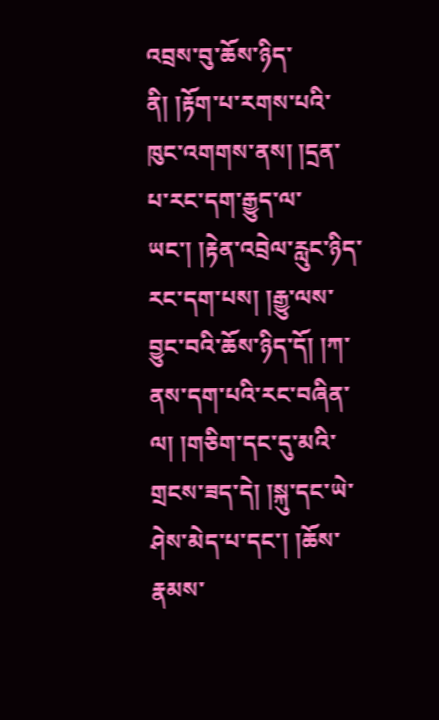འབྲས་བུ་ཆོས་ཉིད་ནི། །རྟོག་པ་རགས་པའི་ཁུང་འགགས་ནས། །དྲན་པ་རང་དག་རྒྱུད་ལ་ཡང་། །རྟེན་འབྲེལ་རླུང་ཉིད་རང་དག་པས། །རྒྱུ་ལས་བྱུང་བའི་ཆོས་ཉིད་དོ། །ཀ་ནས་དག་པའི་རང་བཞིན་ལ། །གཅིག་དང་དུ་མའི་གྲངས་ཟད་དེ། །སྐུ་དང་ཡེ་ཤེས་མེད་པ་དང་། །ཆོས་རྣམས་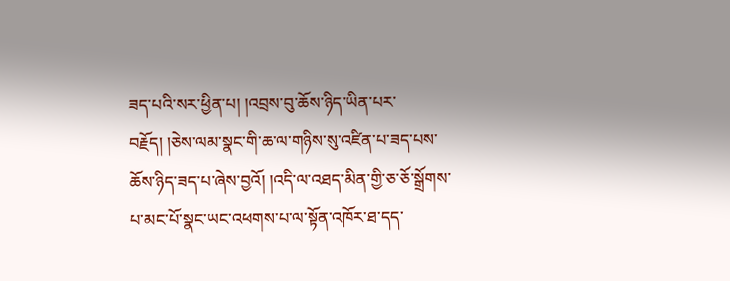ཟད་པའི་སར་ཕྱིན་པ། །འབྲས་བུ་ཆོས་ཉིད་ཡིན་པར་བརྗོད། །ཅེས་ལམ་སྣང་གི་ཆ་ལ་གཉིས་སུ་འཛིན་པ་ཟད་པས་ཆོས་ཉིད་ཟད་པ་ཞེས་བྱའོ། །འདི་ལ་འཐད་མིན་གྱི་ཅ་ཅོ་སྒྲོགས་པ་མང་པོ་སྣང་ཡང་འཕགས་པ་ལ་སྟོན་འཁོར་ཐ་དད་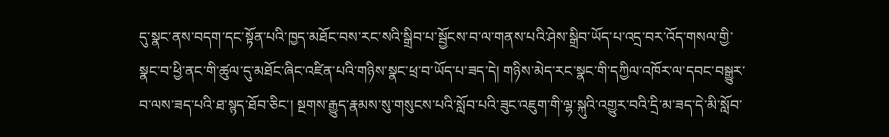དུ་སྣང་ནས་བདག་དང་སྟོན་པའི་ཁྱད་མཐོང་བས་རང་སའི་སྒྲིབ་པ་སྦྱོངས་བ་ལ་གནས་པའི་ཤེས་སྒྲིབ་ཡོད་པ་འདྲ་བར་འོད་གསལ་གྱི་སྣང་བ་ཕྱི་ནང་གི་ཚུལ་དུ་མཐོང་ཞིང་འཛིན་པའི་གཉིས་སྣང་ཕྲ་བ་ཡོད་པ་ཟད་དེ། གཉིས་མེད་རང་སྣང་གི་དཀྱིལ་འཁོར་ལ་དབང་བསྒྱུར་བ་ལས་ཟད་པའི་ཐ་སྙད་ཐོབ་ཅིང་། སྔགས་རྒྱུད་རྣམས་སུ་གསུངས་པའི་སློབ་པའི་ཟུང་འཇུག་གི་ལྷ་སྐུའི་འགྱུར་བའི་དྲི་མ་ཟད་དེ་མི་སློབ་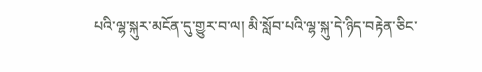པའི་ལྷ་སྐུར་མངོན་དུ་གྱུར་བ་ལ། མི་སློབ་པའི་ལྷ་སྐུ་དེ་ཉིད་བརྟེན་ཅིང་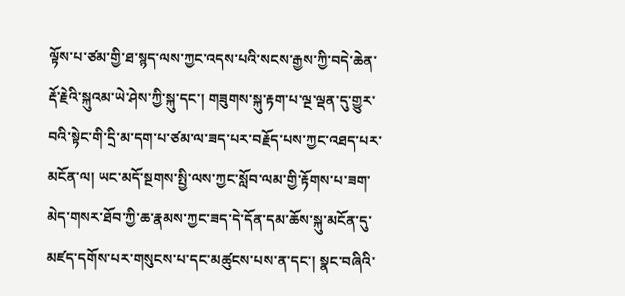ལྟོས་པ་ཙམ་གྱི་ཐ་སྙད་ལས་ཀྱང་འདས་པའི་སངས་རྒྱས་ཀྱི་བདེ་ཆེན་རྡོ་རྗེའི་སྐུའམ་ཡེ་ཤེས་ཀྱི་སྐུ་དང་། གཟུགས་སྐུ་རྟག་པ་ལྔ་ལྡན་དུ་གྱུར་བའི་སྟེང་གི་དྲི་མ་དག་པ་ཙམ་ལ་ཟད་པར་བརྗོད་པས་ཀྱང་འཐད་པར་མངོན་ལ། ཡང་མདོ་སྔགས་སྤྱི་ལས་ཀྱང་སློབ་ལམ་གྱི་རྟོགས་པ་ཟག་མེད་གསར་ཐོབ་ཀྱི་ཆ་རྣམས་ཀྱང་ཟད་དེ་དོན་དམ་ཆོས་སྐུ་མངོན་དུ་མཛད་དགོས་པར་གསུངས་པ་དང་མཚུངས་པས་ན་དང་། སྣང་བཞིའི་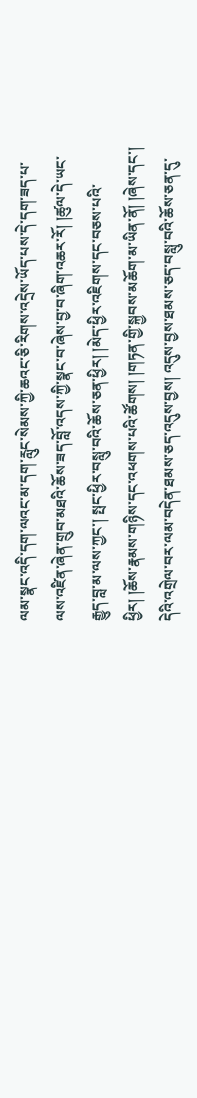ལམ་སྣང་འདི་དག་ལའང་མ་དག་རླུང་སེམས་ཀྱི་ཆའང་ཅི་རིགས་འདྲེས་ཡོད་པས་དེ་དག་ཟད་པ་ལས་འཛིན་ཞེན་གྲུབ་མཐའི་ཆོས་ཟད་བློ་འདས་ཀྱི་སྣང་བ་ཞེས་བྱ་བ་ཞིག་འཆར་རོ། །ཚུལ་དེ་ཡང་རྒྱུད་བླ་མ་ལས་ཀྱང་། སྤང་ཕྱིར་བསླུ་བའི་ཆོས་ཅན་ཕྱིར། །མེད་ཕྱིར་འཇིགས་དང་བཅས་པའི་ཕྱིར། །ཆོས་རྣམས་གཉིས་དང་འཕགས་པའི་ཚོགས། །གཏན་གྱི་སྐྱབས་མཆོག་མ་ཡིན་ནོ། །ཞེས་དང་། དེའི་འགྲེལ་བར་ལམ་བདེན་ཐམས་ཅད་འདུས་བྱས། འདུས་བྱས་ཐམས་ཅད་བསླུ་བའི་ཆོས་ཅན་དུ་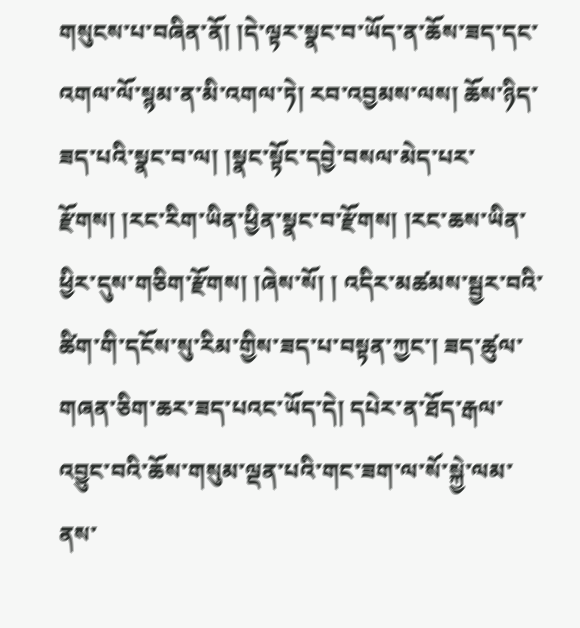གསུངས་པ་བཞིན་ནོ། །དེ་ལྟར་སྣང་བ་ཡོད་ན་ཆོས་ཟད་དང་འགལ་ལོ་སྙམ་ན་མི་འགལ་ཏེ། རབ་འབྱམས་ལས། ཆོས་ཉིད་ཟད་པའི་སྣང་བ་ལ། །སྣང་སྟོང་དབྱེ་བསལ་མེད་པར་རྫོགས། །རང་རིག་ཡིན་ཕྱིན་སྣང་བ་རྫོགས། །རང་ཆས་ཡིན་ཕྱིར་དུས་གཅིག་རྫོགས། །ཞེས་སོ། ། འདིར་མཚམས་སྦྱར་བའི་ཚིག་གི་དངོས་སུ་རིམ་གྱིས་ཟད་པ་བསྟན་ཀྱང་། ཟད་ཚུལ་གཞན་ཅིག་ཆར་ཟད་པའང་ཡོད་དེ། དཔེར་ན་ཐོད་རྒལ་འབྱུང་བའི་ཆོས་གསུམ་ལྡན་པའི་གང་ཟག་ལ་སོ་སྐྱེ་ལམ་ནས་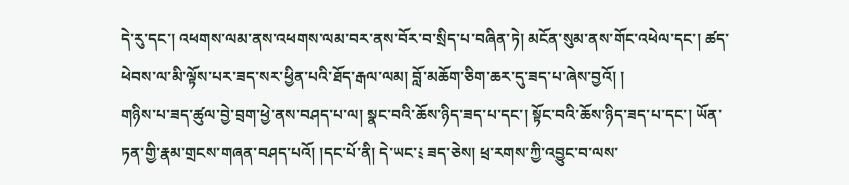དེ་རུ་དང་། འཕགས་ལམ་ནས་འཕགས་ལམ་བར་ནས་བོར་བ་སྲིད་པ་བཞིན་ཏེ། མངོན་སུམ་ནས་གོང་འཕེལ་དང་། ཚད་ཕེབས་ལ་མི་ལྟོས་པར་ཟད་སར་ཕྱིན་པའི་ཐོད་རྒལ་ལམ། བློ་མཆོག་ཅིག་ཆར་དུ་ཟད་པ་ཞེས་བྱའོ། །
གཉིས་པ་ཟད་ཚུལ་བྱེ་བྲག་ཕྱེ་ནས་བཤད་པ་ལ། སྣང་བའི་ཆོས་ཉིད་ཟད་པ་དང་། སྟོང་བའི་ཆོས་ཉིད་ཟད་པ་དང་། ཡོན་ཏན་གྱི་རྣམ་གྲངས་གཞན་བཤད་པའོ། །དང་པོ་ནི། དེ་ཡང་༴ ཟད་ཅེས། ཕྲ་རགས་ཀྱི་འབྱུང་བ་ལས་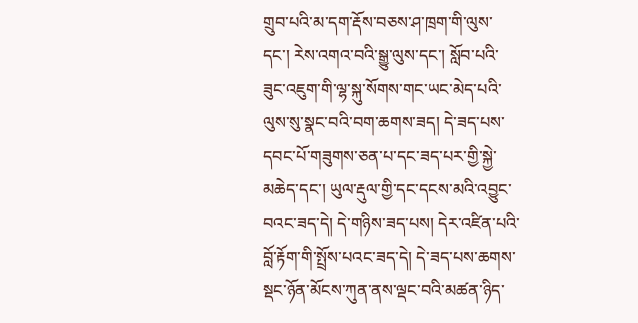གྲུབ་པའི་མ་དག་རྡོས་བཅས་ཤ་ཁྲག་གི་ལུས་དང་། རེས་འགའ་བའི་སྒྱུ་ལུས་དང་། སློབ་པའི་ཟུང་འཇུག་གི་ལྷ་སྐུ་སོགས་གང་ཡང་མེད་པའི་ལུས་སུ་སྣང་བའི་བག་ཆགས་ཟད། དེ་ཟད་པས་དབང་པོ་གཟུགས་ཅན་པ་དང་ཟད་པར་གྱི་སྐྱེ་མཆེད་དང་། ཡུལ་རྡུལ་གྱི་དང་དངས་མའི་འབྱུང་བའང་ཟད་དེ། དེ་གཉིས་ཟད་པས། དེར་འཛིན་པའི་བློ་རྟོག་གི་སྤྲོས་པའང་ཟད་དེ། དེ་ཟད་པས་ཆགས་སྡང་ཉོན་མོངས་ཀུན་ནས་ལྡང་བའི་མཚན་ཉིད་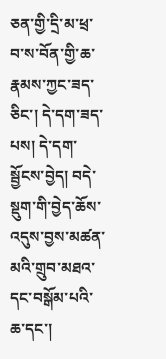ཅན་གྱི་དྲི་མ་ཕྲ་བ་ས་བོན་གྱི་ཆ་རྣམས་ཀྱང་ཟད་ཅིང་། དེ་དག་ཟད་པས། དེ་དག་སྦྱོངས་བྱེད། བདེ་སྡུག་གི་བྱེད་ཆོས་འདུས་བྱས་མཚན་མའི་གྲུབ་མཐའ་དང་བསྒོམ་པའི་ཆ་དང་།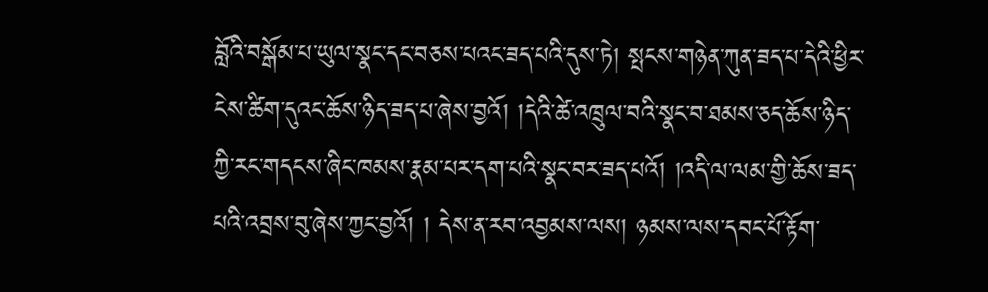བློའི་བསྒོམ་པ་ཡུལ་སྣང་དང་བཅས་པའང་ཟད་པའི་དུས་ཏེ། སྤངས་གཉེན་ཀུན་ཟད་པ་དེའི་ཕྱིར་ངེས་ཚིག་དུའང་ཆོས་ཉིད་ཟད་པ་ཞེས་བྱའོ། །དེའི་ཚེ་འཁྲུལ་བའི་སྣང་བ་ཐམས་ཅད་ཆོས་ཉིད་ཀྱི་རང་གདངས་ཞིང་ཁམས་རྣམ་པར་དག་པའི་སྣང་བར་ཟད་པའོ། །འདི་ལ་ལམ་གྱི་ཆོས་ཟད་པའི་འབྲས་བུ་ཞེས་ཀྱང་བྱའོ། ། དེས་ན་རབ་འབྱམས་ལས། ཉམས་ལས་དབང་པོ་རྟོག་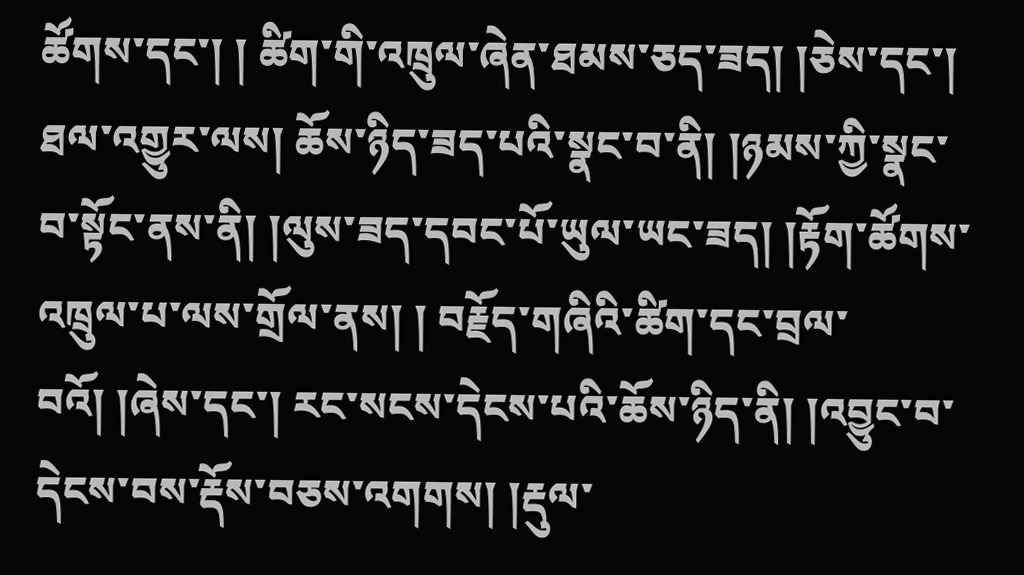ཚོགས་དང་། ། ཚིག་གི་འཁྲུལ་ཞེན་ཐམས་ཅད་ཟད། །ཅེས་དང་། ཐལ་འགྱུར་ལས། ཆོས་ཉིད་ཟད་པའི་སྣང་བ་ནི། །ཉམས་ཀྱི་སྣང་བ་སྟོང་ནས་ནི། །ལུས་ཟད་དབང་པོ་ཡུལ་ཡང་ཟད། །རྟོག་ཚོགས་འཁྲུལ་པ་ལས་གྲོལ་ནས། ། བརྗོད་གཞིའི་ཚིག་དང་བྲལ་བའོ། །ཞེས་དང་། རང་སངས་དེངས་པའི་ཆོས་ཉིད་ནི། །འབྱུང་བ་དེངས་བས་རྡོས་བཅས་འགགས། །རྡུལ་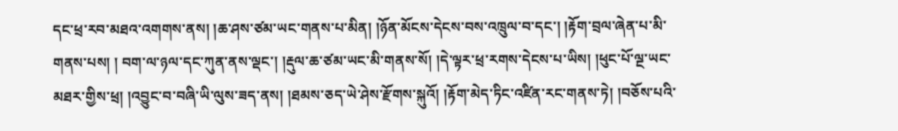དང་ཕྲ་རབ་མཐའ་འགགས་ནས། །ཆ་ཤས་ཙམ་ཡང་གནས་པ་མིན། །ཉོན་མོངས་དེངས་བས་འཁྲུལ་བ་དང་། །རྟོག་བྲལ་ཞེན་པ་མི་གནས་པས། ། བག་ལ་ཉལ་དང་ཀུན་ནས་ལྡང་། །རྡུལ་ཆ་ཙམ་ཡང་མི་གནས་སོ། །དེ་ལྟར་ཕྲ་རགས་དེངས་པ་ཡིས། །ཕུང་པོ་ལྔ་ཡང་མཐར་གྱིས་ཕྲ། །འབྱུང་བ་བཞི་ཡི་ལུས་ཟད་ནས། །ཐམས་ཅད་ཡེ་ཤེས་རྫོགས་སྐུའོ། །རྟོག་མེད་ཏིང་འཛིན་རང་གནས་ཏེ། །བཅོས་པའི་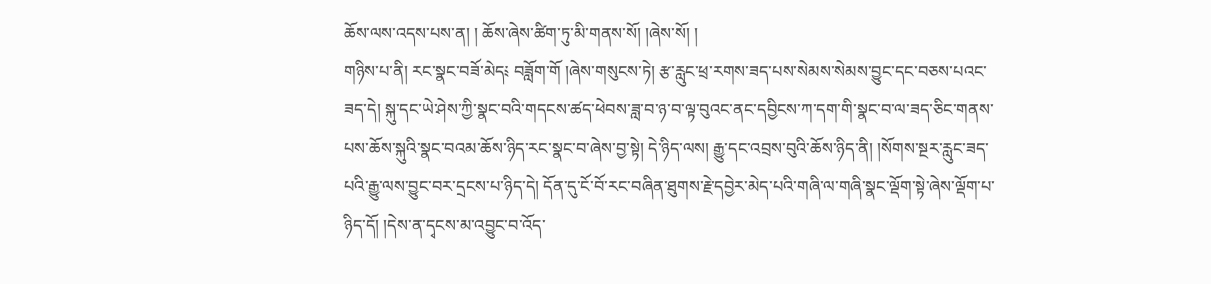ཆོས་ལས་འདས་པས་ན། ། ཆོས་ཞེས་ཚིག་ཏུ་མི་གནས་སོ། །ཞེས་སོ། །
གཉིས་པ་ནི། རང་སྣང་བཟོ་མེད༴ བཟློག་གོ །ཞེས་གསུངས་ཏེ། རྩ་རླུང་ཕྲ་རགས་ཟད་པས་སེམས་སེམས་བྱུང་དང་བཅས་པའང་ཟད་དེ། སྐུ་དང་ཡེ་ཤེས་ཀྱི་སྣང་བའི་གདངས་ཚད་ཕེབས་ཟླ་བ་ཉ་བ་ལྟ་བུའང་ནང་དབྱིངས་ཀ་དག་གི་སྣང་བ་ལ་ཟད་ཅིང་གནས་པས་ཆོས་སྐུའི་སྣང་བའམ་ཆོས་ཉིད་རང་སྣང་བ་ཞེས་བྱ་སྟེ། དེ་ཉིད་ལས། རྒྱུ་དང་འབྲས་བུའི་ཆོས་ཉིད་ནི། །སོགས་སྔར་རླུང་ཟད་པའི་རྒྱུ་ལས་བྱུང་བར་དྲངས་པ་ཉིད་དེ། དོན་དུ་ངོ་བོ་རང་བཞིན་ཐུགས་རྗེ་དབྱེར་མེད་པའི་གཞི་ལ་གཞི་སྣང་ལྡོག་སྟེ་ཞེས་ལྡོག་པ་ཉིད་དོ། །དེས་ན་དྭངས་མ་འབྱུང་བ་འོད་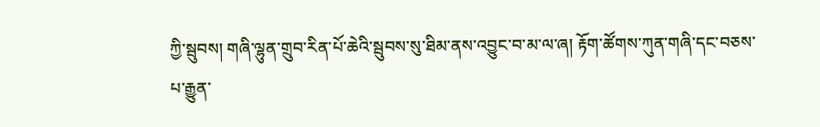ཀྱི་སྦུབས། གཞི་ལྷུན་གྲུབ་རིན་པོ་ཆེའི་སྦུབས་སུ་ཐིམ་ནས་འབྱུང་བ་མ་ལ་ཞ། རྟོག་ཚོགས་ཀུན་གཞི་དང་བཅས་པ་རྒྱུན་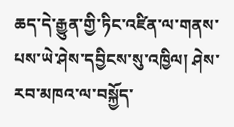ཆད་དེ་རྒྱུན་གྱི་ཏིང་འཛིན་ལ་གནས་པས་ཡེ་ཤེས་དབྱིངས་སུ་འཁྱིལ། ཤེས་རབ་མཁའ་ལ་བསྐྱོད་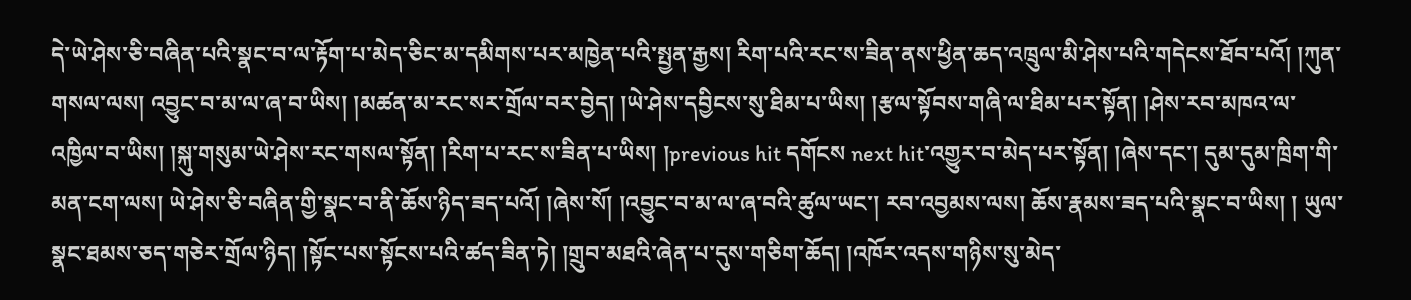དེ་ཡེ་ཤེས་ཅི་བཞིན་པའི་སྣང་བ་ལ་རྟོག་པ་མེད་ཅིང་མ་དམིགས་པར་མཁྱེན་པའི་སྤྱན་རྒྱས། རིག་པའི་རང་ས་ཟིན་ནས་ཕྱིན་ཆད་འཁྲུལ་མི་ཤེས་པའི་གདེངས་ཐོབ་པའོ། །ཀུན་གསལ་ལས། འབྱུང་བ་མ་ལ་ཞ་བ་ཡིས། །མཚན་མ་རང་སར་གྲོལ་བར་བྱེད། །ཡེ་ཤེས་དབྱིངས་སུ་ཐིམ་པ་ཡིས། །རྩལ་སྟོབས་གཞི་ལ་ཐིམ་པར་སྟོན། །ཤེས་རབ་མཁའ་ལ་འཁྱིལ་བ་ཡིས། །སྐུ་གསུམ་ཡེ་ཤེས་རང་གསལ་སྟོན། །རིག་པ་རང་ས་ཟིན་པ་ཡིས། །previous hit དགོངས next hit་འགྱུར་བ་མེད་པར་སྟོན། །ཞེས་དང་། དུམ་དུམ་ཁྲིག་གི་མན་ངག་ལས། ཡེ་ཤེས་ཅི་བཞིན་གྱི་སྣང་བ་ནི་ཆོས་ཉིད་ཟད་པའོ། །ཞེས་སོ། །འབྱུང་བ་མ་ལ་ཞ་བའི་ཚུལ་ཡང་། རབ་འབྱམས་ལས། ཆོས་རྣམས་ཟད་པའི་སྣང་བ་ཡིས། ། ཡུལ་སྣང་ཐམས་ཅད་གཅེར་གྲོལ་ཉིད། །སྟོང་པས་སྟོངས་པའི་ཚད་ཟིན་ཏེ། །གྲུབ་མཐའི་ཞེན་པ་དུས་གཅིག་ཆོད། །འཁོར་འདས་གཉིས་སུ་མེད་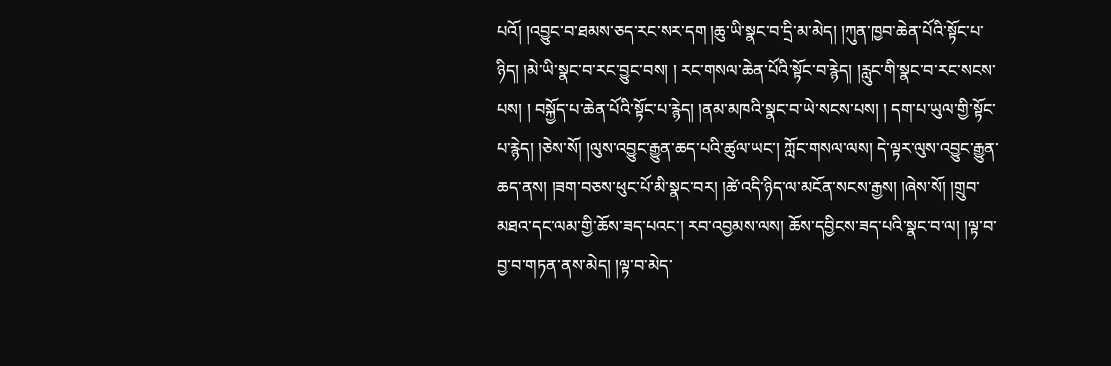པའོ། །འབྱུང་བ་ཐམས་ཅད་རང་སར་དག །ཆུ་ཡི་སྣང་བ་དྲི་མ་མེད། །ཀུན་ཁྱབ་ཆེན་པོའི་སྟོང་པ་ཉིད། །མེ་ཡི་སྣང་བ་རང་བྱུང་བས། ། རང་གསལ་ཆེན་པོའི་སྟོང་བ་རྙེད། །རླུང་གི་སྣང་བ་རང་སངས་པས། ། བསྐྱོད་པ་ཆེན་པོའི་སྟོང་པ་རྙེད། །ནམ་མཁའི་སྣང་བ་ཡེ་སངས་པས། ། དག་པ་ཡུལ་གྱི་སྟོང་པ་རྙེད། །ཅེས་སོ། །ལུས་འབྱུང་རྒྱུན་ཆད་པའི་ཚུལ་ཡང་། ཀློང་གསལ་ལས། དེ་ལྟར་ལུས་འབྱུང་རྒྱུན་ཆད་ནས། །ཟག་བཅས་ཕུང་པོ་མི་སྣང་བར། །ཚེ་འདི་ཉིད་ལ་མངོན་སངས་རྒྱས། །ཞེས་སོ། །གྲུབ་མཐའ་དང་ལམ་གྱི་ཆོས་ཟད་པའང་། རབ་འབྱམས་ལས། ཆོས་དབྱིངས་ཟད་པའི་སྣང་བ་ལ། །ལྟ་བ་བྱ་བ་གཏན་ནས་མེད། །ལྟ་བ་མེད་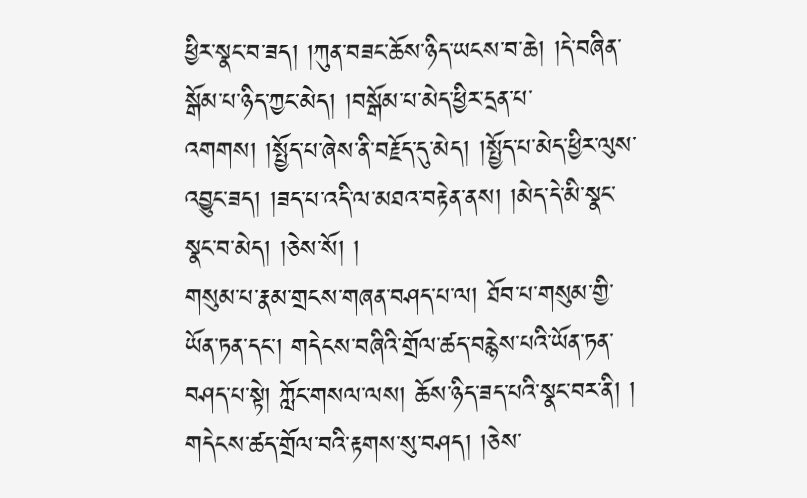ཕྱིར་སྣང་བ་ཟད། །ཀུན་བཟང་ཆོས་ཉིད་ཡངས་བ་ཆེ། །དེ་བཞིན་སྒོམ་པ་ཉིད་ཀྱང་མེད། །བསྒོམ་པ་མེད་ཕྱིར་དྲན་པ་འགགས། །སྤྱོད་པ་ཞེས་ནི་བརྗོད་དུ་མེད། །སྤྱོད་པ་མེད་ཕྱིར་ལུས་འབྱུང་ཟད། །ཟད་པ་འདི་ལ་མཐའ་བརྟེན་ནས། །མེད་དེ་མི་སྣང་སྣང་བ་མེད། །ཅེས་སོ། །
གསུམ་པ་རྣམ་གྲངས་གཞན་བཤད་པ་ལ། ཐོབ་པ་གསུམ་གྱི་ཡོན་ཏན་དང་། གདེངས་བཞིའི་གྲོལ་ཚད་བརྙེས་པའི་ཡོན་ཏན་བཤད་པ་སྟེ། ཀློང་གསལ་ལས། ཆོས་ཉིད་ཟད་པའི་སྣང་བར་ནི། ། གདེངས་ཚད་གྲོལ་བའི་རྟགས་སུ་བཤད། །ཅེས་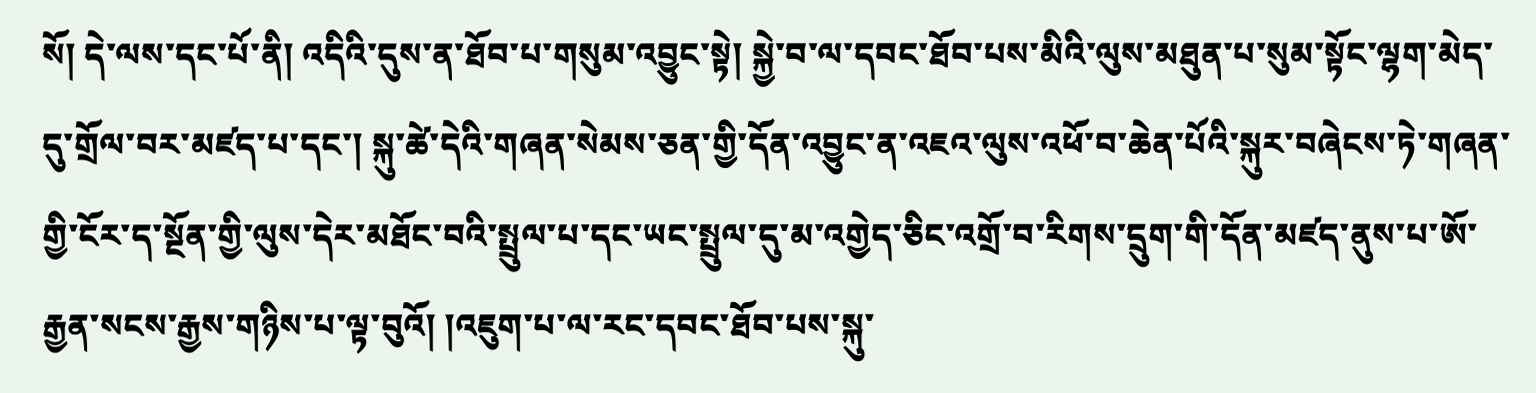སོ། དེ་ལས་དང་པོ་ནི། འདིའི་དུས་ན་ཐོབ་པ་གསུམ་འབྱུང་སྟེ། སྐྱེ་བ་ལ་དབང་ཐོབ་པས་མིའི་ལུས་མཐུན་པ་སུམ་སྟོང་ལྷག་མེད་དུ་གྲོལ་བར་མཛད་པ་དང་། སྐུ་ཚེ་དེའི་གཞན་སེམས་ཅན་གྱི་དོན་འབྱུང་ན་འཇའ་ལུས་འཕོ་བ་ཆེན་པོའི་སྐུར་བཞེངས་ཏེ་གཞན་གྱི་ངོར་ད་སྔོན་གྱི་ལུས་དེར་མཐོང་བའི་སྤྲུལ་པ་དང་ཡང་སྤྲུལ་དུ་མ་འགྱེད་ཅིང་འགྲོ་བ་རིགས་དྲུག་གི་དོན་མཛད་ནུས་པ་ཨོ་རྒྱན་སངས་རྒྱས་གཉིས་པ་ལྟ་བུའོ། །འཇུག་པ་ལ་རང་དབང་ཐོབ་པས་སྐུ་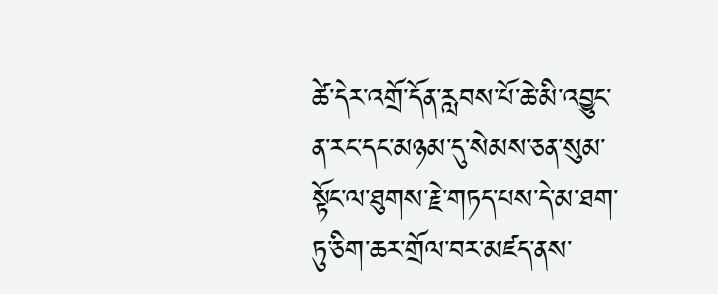ཚེ་དེར་འགྲོ་དོན་རླབས་པོ་ཆེ་མི་འབྱུང་ན་རང་དང་མཉམ་དུ་སེམས་ཅན་སུམ་སྟོང་ལ་ཐུགས་རྗེ་གཏད་པས་དེ་མ་ཐག་ཏུ་ཅིག་ཆར་གྲོལ་བར་མཛད་ནས་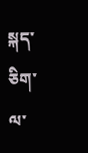སྐད་ཅིག་ལ་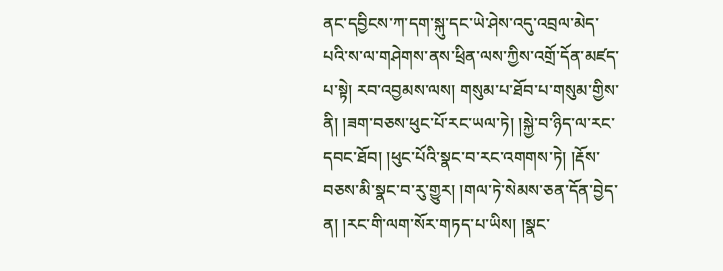ནང་དབྱིངས་ཀ་དག་སྐུ་དང་ཡེ་ཤེས་འདུ་འབྲལ་མེད་པའི་ས་ལ་གཤེགས་ནས་ཕྲིན་ལས་ཀྱིས་འགྲོ་དོན་མཛད་པ་སྟེ། རབ་འབྱམས་ལས། གསུམ་པ་ཐོབ་པ་གསུམ་གྱིས་ནི། །ཟག་བཅས་ཕུང་པོ་རང་ཡལ་ཏེ། །སྐྱེ་བ་ཉིད་ལ་རང་དབང་ཐོབ། །ཕུང་པོའི་སྣང་བ་རང་འགགས་ཏེ། །རྡོས་བཅས་མི་སྣང་བ་རུ་གྱུར། །གལ་ཏེ་སེམས་ཅན་དོན་བྱེད་ན། །རང་གི་ལག་སོར་གཏད་པ་ཡིས། །སྣང་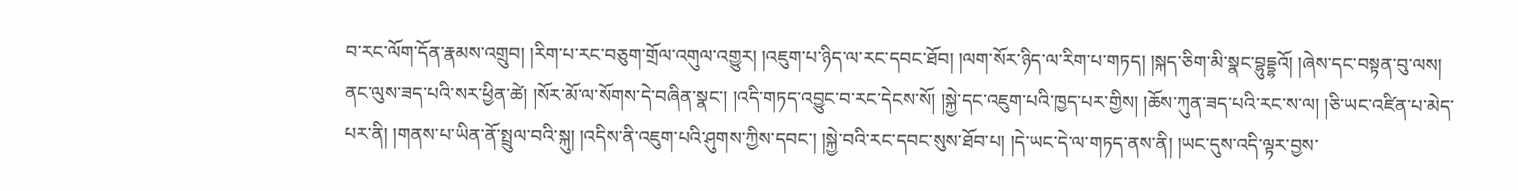བ་རང་ལོག་དོན་རྣམས་འགྲུབ། །རིག་པ་རང་བཅུག་གྲོལ་འགུལ་འགྱུར། །འཇུག་པ་ཉིད་ལ་རང་དབང་ཐོབ། །ལག་སོར་ཉིད་ལ་རིག་པ་གཏད། །སྐད་ཅིག་མི་སྣང་བྷུདྡྷའོ། །ཞེས་དང་བསྟན་བུ་ལས། ནང་ལུས་ཟད་པའི་སར་ཕྱིན་ཚེ། །སོར་མོ་ལ་སོགས་དེ་བཞིན་སྣང་། །འདི་གཏད་འབྱུང་བ་རང་དེངས་སོ། །སྐྱེ་དང་འཇུག་པའི་ཁྱད་པར་གྱིས། །ཆོས་ཀུན་ཟད་པའི་རང་ས་ལ། །ཅི་ཡང་འཛིན་པ་མེད་པར་ནི། །གནས་པ་ཡིན་ནོ་སྤྲུལ་བའི་སྐུ། །འདིས་ནི་འཇུག་པའི་ཤུགས་ཀྱིས་དབང་། །སྐྱེ་བའི་རང་དབང་སུས་ཐོབ་པ། །དེ་ཡང་དེ་ལ་གཏད་ནས་ནི། །ཡང་དུས་འདི་ལྟར་བྱས་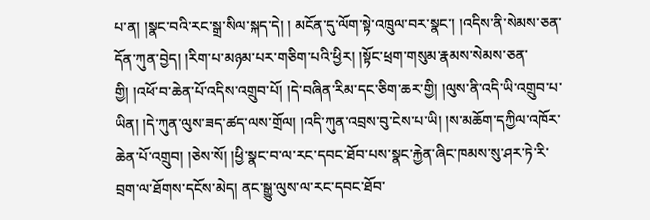པ་ན། །སྣང་བའི་རང་སྒྲ་སིལ་སྐད་དེ། ། མངོན་དུ་ལོག་སྟེ་འཁྲུལ་བར་སྣང་། །འདིས་ནི་སེམས་ཅན་དོན་ཀུན་བྱེད། །རིག་པ་མཉམ་པར་གཅིག་པའི་ཕྱིར། །སྟོང་ཕྲག་གསུམ་རྣམས་སེམས་ཅན་གྱི། །འཕོ་བ་ཆེན་པོ་འདིས་འགྲུབ་པོ། །དེ་བཞིན་རིམ་དང་ཅིག་ཆར་གྱི། །ལུས་ནི་འདི་ཡི་འགྲུབ་པ་ཡིན། །དེ་ཀུན་ལུས་ཟད་ཚད་ལས་གྲོལ། །འདི་ཀུན་འབྲས་བུ་ངེས་པ་ཡི། །ས་མཆོག་དཀྱིལ་འཁོར་ཆེན་པོ་འགྲུབ། །ཅེས་སོ། །ཕྱི་སྣང་བ་ལ་རང་དབང་ཐོབ་པས་སྣང་རྐྱེན་ཞིང་ཁམས་སུ་ཤར་ཏེ་རི་བྲག་ལ་ཐོགས་དངོས་མེད། ནང་སྒྱུ་ལུས་ལ་རང་དབང་ཐོབ་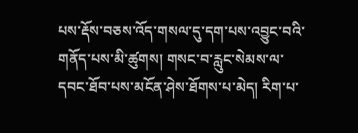པས་རྡོས་བཅས་འོད་གསལ་དུ་དག་པས་འབྱུང་བའི་གནོད་པས་མི་ཚུགས། གསང་བ་རླུང་སེམས་ལ་དབང་ཐོབ་པས་མངོན་ཤེས་ཐོགས་པ་མེད། རིག་པ་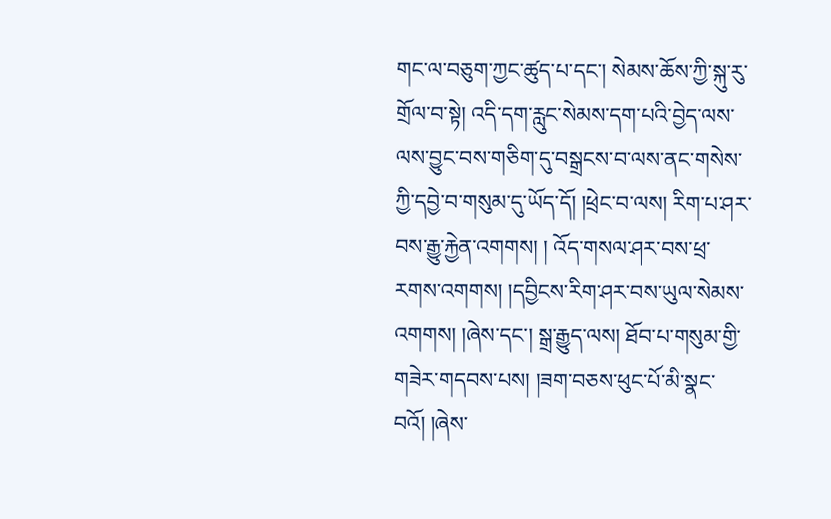གང་ལ་བཅུག་ཀྱང་ཚུད་པ་དང་། སེམས་ཆོས་ཀྱི་སྐུ་རུ་གྲོལ་བ་སྟེ། འདི་དག་རླུང་སེམས་དག་པའི་བྱེད་ལས་ལས་བྱུང་བས་གཅིག་དུ་བསྒྲངས་བ་ལས་ནང་གསེས་ཀྱི་དབྱེ་བ་གསུམ་དུ་ཡོད་དོ། །ཕྲེང་བ་ལས། རིག་པ་ཤར་བས་རྒྱུ་རྐྱེན་འགགས། ། འོད་གསལ་ཤར་བས་ཕྲ་རགས་འགགས། །དབྱིངས་རིག་ཤར་བས་ཡུལ་སེམས་འགགས། །ཞེས་དང་། སྒྲ་རྒྱུད་ལས། ཐོབ་པ་གསུམ་གྱི་གཟེར་གདབས་པས། །ཟག་བཅས་ཕུང་པོ་མི་སྣང་བའོ། །ཞེས་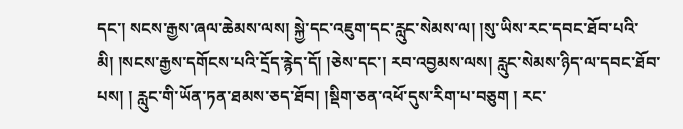དང་། སངས་རྒྱས་ཞལ་ཆེམས་ལས། སྐྱེ་དང་འཇུག་དང་རླུང་སེམས་ལ། །སུ་ཡིས་རང་དབང་ཐོབ་པའི་མི། །སངས་རྒྱས་དགོངས་པའི་དྲོད་རྙེད་དོ། །ཅེས་དང་། རབ་འབྱམས་ལས། རླུང་སེམས་ཉིད་ལ་དབང་ཐོབ་པས། ། རླུང་གི་ཡོན་ཏན་ཐམས་ཅད་ཐོབ། །སྡིག་ཅན་འཕོ་དུས་རིག་པ་བཅུག ། རང་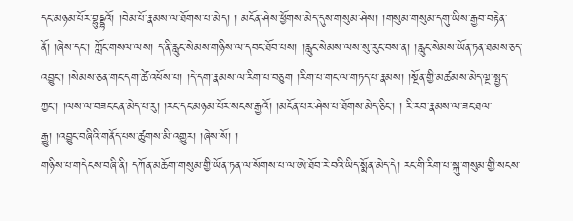དང་མཉམ་པོར་བྷུདྡྷའོ། །བེམ་པོ་རྣམས་ལ་ཐོགས་པ་མེད། ། མངོན་ཤེས་ཕྱོགས་མེད་དུས་གསུམ་ཤེས། །གསུམ་གསུམ་དགུ་ཡིས་རྒྱབ་བརྟེན་ནོ། །ཞེས་དང་། ཀློང་གསལ་ལས། ད་ནི་རླུང་སེམས་གཉིས་ལ་དབང་ཐོབ་པས། །རླུང་སེམས་ལས་སུ་རུང་བས་ན། །རླུང་སེམས་ཡོན་ཏན་ཐམས་ཅད་འབྱུང་། །སེམས་ཅན་གང་དག་ཚེ་འཕོས་པ། །དེ་དག་རྣམས་ལ་རིག་པ་བཅུག །རིག་པ་གང་ལ་གཏད་པ་རྣམས། །སྔོན་གྱི་མཚམས་མེད་ལྔ་སྤྱད་ཀྱང་། །ལས་ལ་བཟང་ངན་མེད་པ་རུ། །རང་དང་མཉམ་པོར་སངས་རྒྱའོ། །མངོན་པར་ཤེས་པ་ཐོགས་མེད་ཅིང་། ། རི་རབ་རྣམས་ལ་ཟང་ཐལ་རྒྱུ། །འབྱུང་བཞིའི་གནོད་པས་ཚུགས་མི་འགྱུར། །ཞེས་སོ། །
གཉིས་པ་གདེངས་བཞི་ནི། དཀོན་མཆོག་གསུམ་གྱི་ཡོན་ཏན་ལ་སོགས་པ་ལ་ཨེ་ཐོབ་རེ་བའི་ཡིད་སྨོན་མེད་དེ། རང་གི་རིག་པ་སྐུ་གསུམ་གྱི་སངས་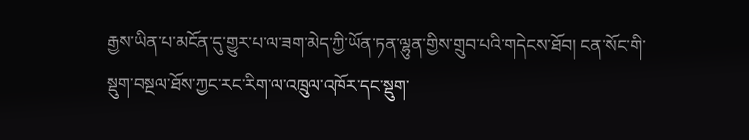རྒྱས་ཡིན་པ་མངོན་དུ་གྱུར་པ་ལ་ཟག་མེད་ཀྱི་ཡོན་ཏན་ལྷུན་གྱིས་གྲུབ་པའི་གདེངས་ཐོབ། ངན་སོང་གི་སྡུག་བསྔལ་ཐོས་ཀྱང་རང་རིག་ལ་འཁྲུལ་འཁོར་དང་སྡུག་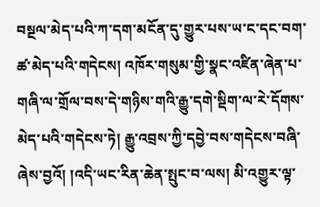བསྔལ་མེད་པའི་ཀ་དག་མངོན་དུ་གྱུར་པས་ཡ་ང་དང་བག་ཚ་མེད་པའི་གདེངས། འཁོར་གསུམ་གྱི་སྣང་འཛིན་ཞེན་པ་གཞི་ལ་གྲོལ་བས་དེ་གཉིས་གའི་རྒྱུ་དགེ་སྡིག་ལ་རེ་དོགས་མེད་པའི་གདེངས་ཏེ། རྒྱུ་འབྲས་ཀྱི་དབྱེ་བས་གདེངས་བཞི་ཞེས་བྱའོ། །འདི་ཡང་རིན་ཆེན་སྤུང་བ་ལས། མི་འགྱུར་ལྟ་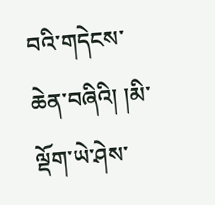བའི་གདེངས་ཆེན་བཞིའི། །མི་ལྡོག་ཡེ་ཤེས་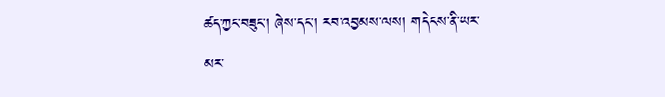ཚད་ཀྱང་བཟུང་། ཞེས་དང་། རབ་འབྱམས་ལས། གདེངས་ནི་ཡར་མར་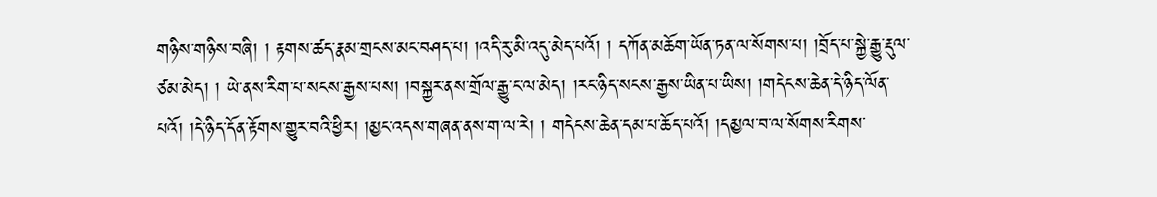གཉིས་གཉིས་བཞི། ། རྟགས་ཚད་རྣམ་གྲངས་མང་བཤད་པ། །འདི་རུ་མི་འདུ་མེད་པའོ། ། དཀོན་མཆོག་ཡོན་ཏན་ལ་སོགས་པ། །བྲོད་པ་སྐྱེ་རྒྱུ་རྡུལ་ཙམ་མེད། ། ཡེ་ནས་རིག་པ་སངས་རྒྱས་པས། །བསྐྱར་ནས་གྲོལ་རྒྱུ་ང་ལ་མེད། །རང་ཉིད་སངས་རྒྱས་ཡིན་པ་ཡིས། །གདེངས་ཆེན་དེ་ཉིད་ལོན་པའོ། །དེ་ཉིད་དོན་རྟོགས་གྱུར་བའི་ཕྱིར། །མྱང་འདས་གཞན་ནས་ག་ལ་རེ། ། གདེངས་ཆེན་དམ་པ་ཆོད་པའོ། །དམྱལ་བ་ལ་སོགས་རིགས་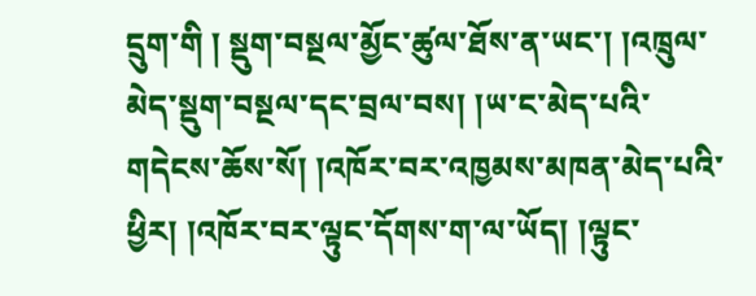དྲུག་གི ། སྡུག་བསྔལ་མྱོང་ཚུལ་ཐོས་ན་ཡང་། །འཁྲུལ་མེད་སྡུག་བསྔལ་དང་བྲལ་བས། །ཡ་ང་མེད་པའི་གདེངས་ཆོས་སོ། །འཁོར་བར་འཁྱམས་མཁན་མེད་པའི་ཕྱིར། །འཁོར་བར་ལྟུང་དོགས་ག་ལ་ཡོད། །ལྟུང་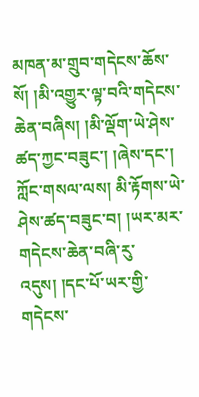མཁན་མ་གྲུབ་གདེངས་ཆོས་སོ། །མི་འགྱུར་ལྟ་བའི་གདེངས་ཆེན་བཞིས། །མི་ལྡོག་ཡེ་ཤེས་ཚད་ཀྱང་བཟུང་། །ཞེས་དང་། ཀློང་གསལ་ལས། མི་རྟོགས་ཡེ་ཤེས་ཚད་བཟུང་བ། །ཡར་མར་གདེངས་ཆེན་བཞི་རུ་འདུས། །དང་པོ་ཡར་གྱི་གདེངས་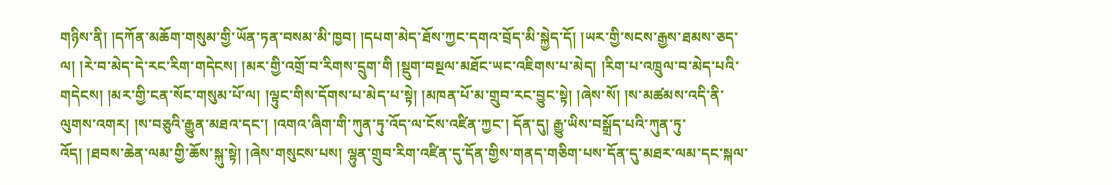གཉིས་ནི། །དཀོན་མཆོག་གསུམ་གྱི་ཡོན་ཏན་བསམ་མི་ཁྱབ། །དཔག་མེད་ཐོས་ཀྱང་དགའ་བྲོད་མི་སྐྱེད་དོ། །ཡར་གྱི་སངས་རྒྱས་ཐམས་ཅད་ལ། །རེ་བ་མེད་དེ་རང་རིག་གདེངས། །མར་གྱི་འགྲོ་བ་རིགས་དྲུག་གི །སྡུག་བསྔལ་མཐོང་ཡང་འཇིགས་པ་མེད། །རིག་པ་འཁྲུལ་བ་མེད་པའི་གདེངས། །མར་གྱི་ངན་སོང་གསུམ་པོ་ལ། །ལྟུང་གིས་དོགས་པ་མེད་པ་སྟེ། །མཁན་པོ་མ་གྲུབ་རང་བྱུང་སྟེ། །ཞེས་སོ། །ས་མཚམས་འདི་ནི་ལུགས་འགར། །ས་བཅུའི་རྒྱུན་མཐའ་དང་། །འགའ་ཞིག་གི་ཀུན་ཏུ་འོད་ལ་ངོས་འཛིན་ཀྱང་། དོན་དུ། རྒྱུ་ཡིས་བསྒྲོད་པའི་ཀུན་ཏུ་འོད། །ཐབས་ཆེན་ལམ་གྱི་ཆོས་སྐུ་སྟེ། །ཞེས་གསུངས་པས། ལྷུན་གྲུབ་རིག་འཛིན་དུ་དོན་གྱིས་གནད་གཅིག་པས་དོན་དུ་མཐར་ལམ་དང་སྐལ་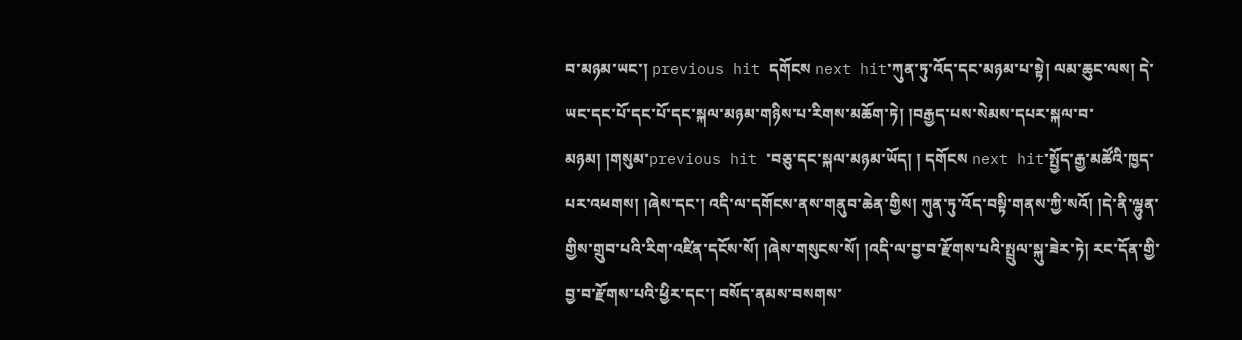བ་མཉམ་ཡང་། previous hit དགོངས next hit་ཀུན་ཏུ་འོད་དང་མཉམ་པ་སྟེ། ལམ་ཆུང་ལས། དེ་ཡང་དང་པོ་དང་པོ་དང་སྐལ་མཉམ་གཉིས་པ་རིགས་མཆོག་ཏེ། །བརྒྱད་པས་སེམས་དཔར་སྐལ་བ་མཉམ། །གསུམ་previous hit ་བཅུ་དང་སྐལ་མཉམ་ཡོད། ། དགོངས next hit་སྤྱོད་རྒྱ་མཚོའི་ཁྱད་པར་འཕགས། །ཞེས་དང་། འདི་ལ་དགོངས་ནས་གནུབ་ཆེན་གྱིས། ཀུན་ཏུ་འོད་བསྟི་གནས་ཀྱི་སའོ། །དེ་ནི་ལྷུན་གྱིས་གྲུབ་པའི་རིག་འཛིན་དངོས་སོ། །ཞེས་གསུངས་སོ། །འདི་ལ་བྱ་བ་རྫོགས་པའི་སྤྲུལ་སྐུ་ཟེར་ཏེ། རང་དོན་གྱི་བྱ་བ་རྫོགས་པའི་ཕྱིར་དང་། བསོད་ནམས་བསགས་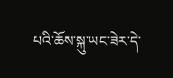པའི་ཆོས་སྐུ་ཡང་ཟེར་དེ་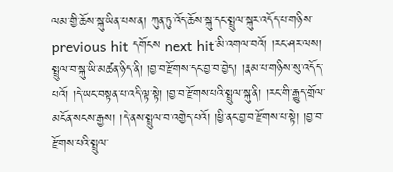ལམ་གྱི་ཆོས་སྐུ་ཡིན་པས་ན། ཀུན་ཏུ་འོད་ཆོས་སྐུ་དང་སྤྲུལ་སྐུར་འདོད་པ་གཉིས་previous hit དགོངས next hit་མི་འགལ་བའོ། །རང་ཤར་ལས། སྤྲུལ་བ་སྐུ་ཡི་མཚན་ཉིད་ནི། །བྱ་བ་རྫོགས་དང་བྱ་བ་བྱེད། །རྣམ་པ་གཉིས་སུ་འདོད་པའོ། །དེ་ཡང་བསྟན་པ་འདི་ལྟ་སྟེ། །བྱ་བ་རྫོགས་པའི་སྤྲུལ་སྐུ་ནི། །རང་གི་རྒྱུད་གྲོལ་མངོན་སངས་རྒྱས། །དེ་ནས་སྤྲུལ་བ་འགྱེད་པའོ། །ཕྱི་ནང་བྱ་བ་རྫོགས་པ་སྟེ། །བྱ་བ་རྫོགས་པའི་སྤྲུལ་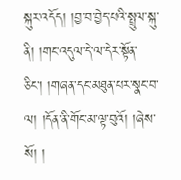སྐུར་འདོད། །བྱ་བ་བྱེད་པའི་སྤྲུལ་སྐུ་ནི། །གང་འདུལ་དེ་ལ་དེར་སྟོན་ཅིང་། །གཞན་དང་མཐུན་པར་སྣང་བ་ལ། །དོན་ནི་གོང་མ་ལྟ་བུའོ། །ཞེས་སོ། །